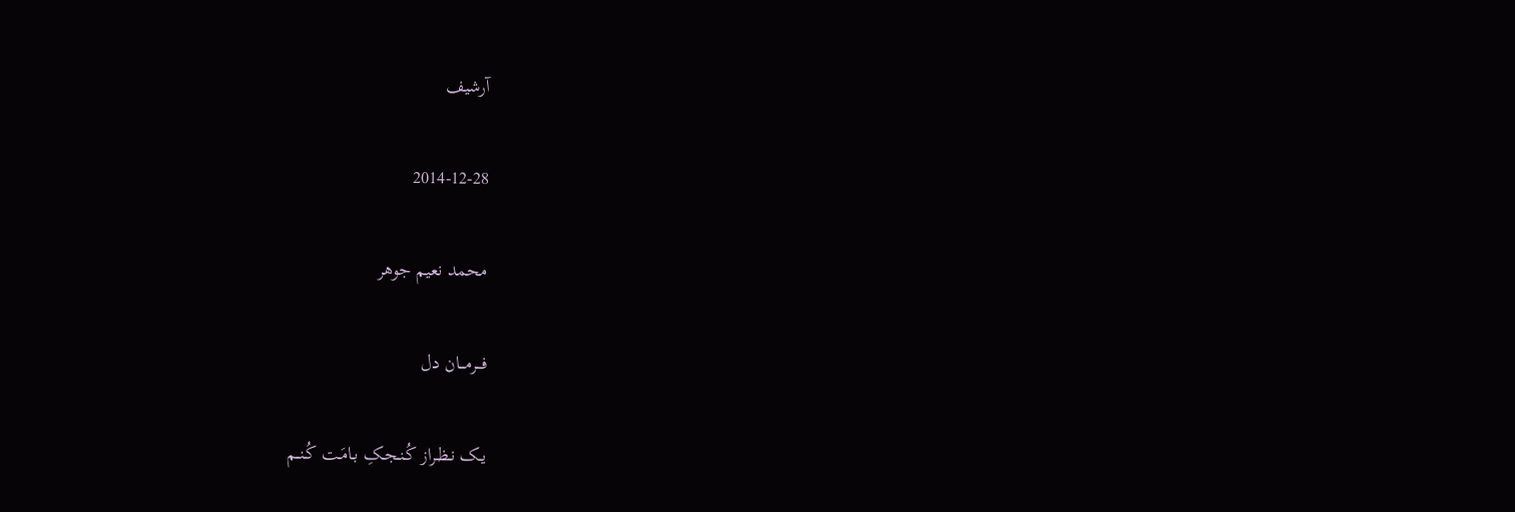آرشیف

2014-12-28

محمد نعیم جوهر

فـــرمـــان دل

یـک نـظـراز کُـنـجـکِ بـامَـت کُـنــم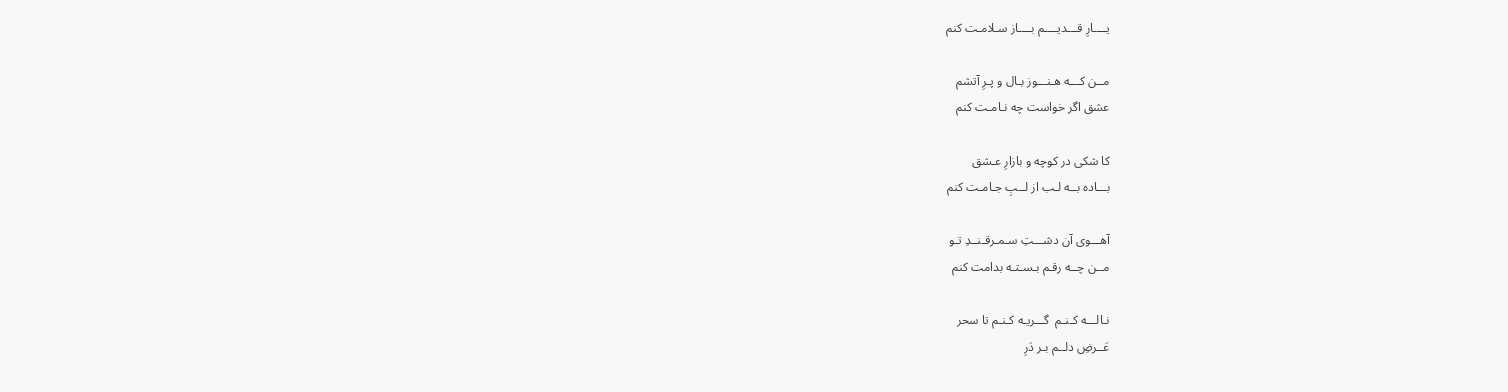یــــارِ قـــدیــــم بــــاز سـلامـت کنم

مــن کـــه هـنـــوز بـال و پـرِ آتشم
عشق اگر خواست چه نـامـت کنم

کا شکی در کوچه و بازارِ عـشق
بـــاده بــه لـب از لــبِ جـامـت کنم

آهـــوی آن دشـــتِ سـمـرقـنــدِ تـو
مــن چــه رقـم بـسـتـه بدامت کنم

نـالـــه کـنـم  گـــریـه کـنـم تا سحر
عَــرضِ دلــم بـر دَرِ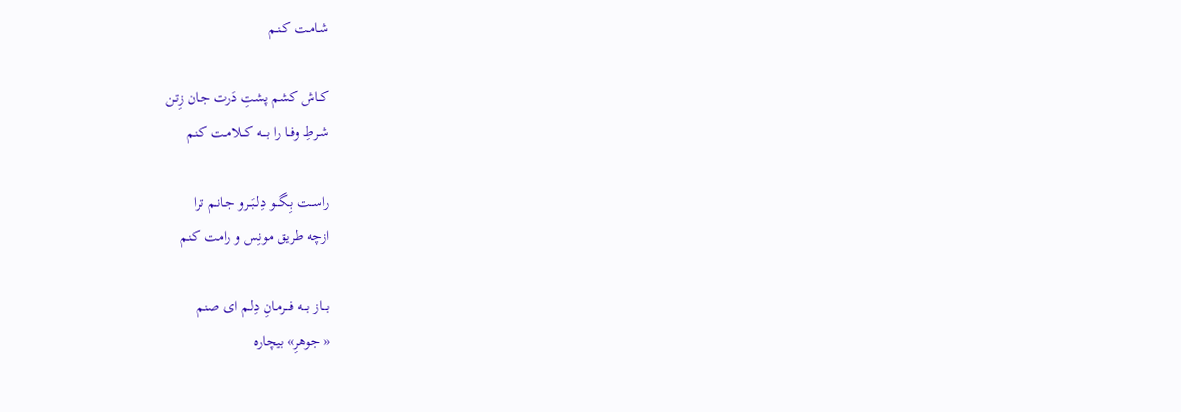شـامـت کـنـم

کــاش کشم پشتِ دَرت جـان زِتـن
شـرطِ وفــا را بـــه کـــلامـت کـنم

راســت بِـگـــو دِلـبَــرو جـانـم ترا
ازچه طریق مونِس و رامت کـنم

بـــاز بـــه فـــرمـانِ دِلـم ای صنم
« جوهرِ» بیچاره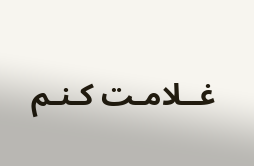غــلامـت کـنـم